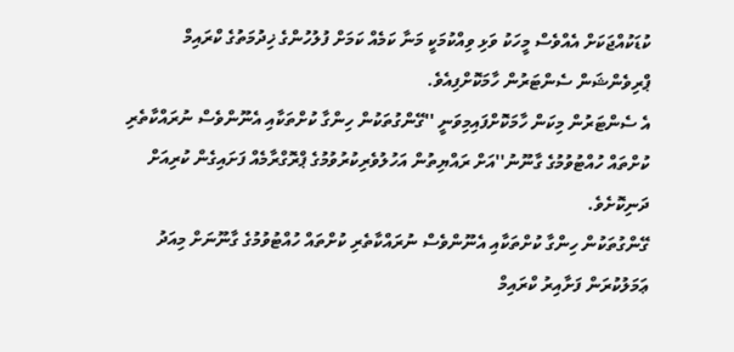ކުޑަކުއްޖަކަށް އެއްވެސް މީހަކު ވަޅި ވިއްކުމަކީ މަނާ ކަމެއް ކަމަށް ފުލުހުންގެ ޚިދުމަތުގެ ކްރައިމް ޕްރިވެންޝަން ސެންޓަރުން ހާމަކޮށްފިއެވެ.
އެ ސެންޓަރުން މިކަން ހާމަކޮށްފައިމިވަނީ ''ގޭންގުތަކުން ހިންގާ ކުށްތަކާއި އެނޫންވެސް ނުރައްކާތެރި ކުށްތައް ހުއްޓުވުމުގެ ގާނޫނު''އަށް ރައްޔިތުން އަހުލުވެރިކުރުވުމުގެ ޕްރޮގްރާމެއް ފަށައިގެން ކުރިއަށް ދަނިކޮށެވެ.
ގޭންގުތަކުން ހިންގާ ކުށްތަކާއި އެނޫންވެސް ނުރައްކާތެރި ކުށްތައް ހުއްޓުވުމުގެ ގާނޫނަށް މިއަދު ޢަމަލުކުރަން ފަށާއިރު ކްރައިމް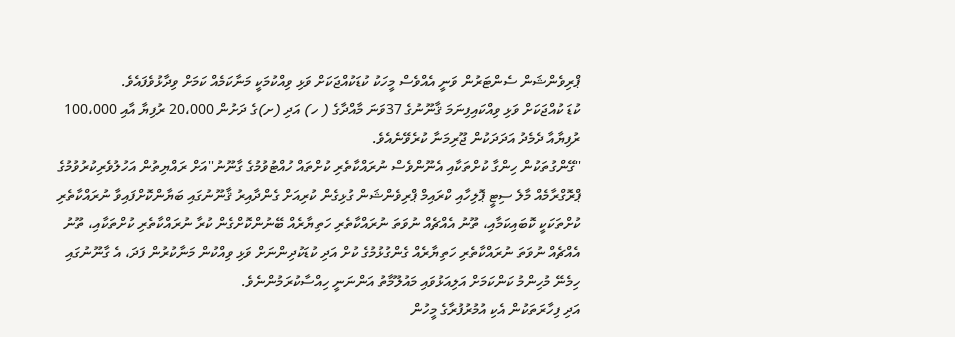ޕްރިވެންޝަން ސެންޓަރުން ވަނީ އެއްވެސް މީހަކު ކުޑަކުއްޖަކަށް ވަޅި ވިއްކުމަކީ މަނާކަމެއް ކަމަށް ވިދާޅުވެފައެވެ.
ކުޑަ ކުއްޖަކަށް ވަޅި ވިއްކައިފިނަމަ ޤާނޫނުގެ 37ވަނަ މާއްދާގެ ( ހ) އަދި (ށ)ގެ ދަށުން 20،000 ރުފިޔާ އާއި 100،000 ރުފިޔާއާ ދެމެދު އަދަދަކުން ޖޫރިމަނާ ކުރެވޭނެއެވެ.
''ގޭންގުތަކުން ހިންގާ ކުށްތަކާއި އެނޫންވެސް ނުރައްކާތެރި ކުށްތައް ހުއްޓުވުމުގެ ގާނޫނު''އަށް ރައްޔިތުން އަހުލުވެރިކުރުވުމުގެ ޕްރޮގްރާމެއް މާލެ ސިޓީ ޕޮލިހާއި ކްރައިމް ޕްރިވެންޝަން ގުޅިގެން ކުރިއަށް ގެންދާއިރު ޤާނޫނުގައި ބަޔާންކޮށްފައިވާ ނުރައްކާތެރި ކުށްތަކަކީ ކޮބައިކަމާއި، ތޫނު އެއްޗެއް ނުވަތަ ނުރައްކާތެރި ހަތިޔާރެއް ބޭނުންކޮށްގެން ކުރާ ނުރައްކާތެރި ކުށްތަކާއި، ތޫނު އެއްޗެއް ނުވަތަ ނުރައްކާތެރި ހަތިޔާރެއް ގެންގުޅުމުގެ ކުށް އަދި ކުޑަކުދިންނަށް ވަޅި ވިއްކުން މަނާކުރުން ފަދަ، އެ ގާނޫނުގައި ހިމެނޭ މުހިންމު ކަންކަމަށް އަލިއަޅުވައި މައުލޫމާތު އަންނަނީ ހިއްސާކުރަމުންނެވެ.
އަދި ފިހާރަތަކުން އެކި އުމުރުފުރާގެ މީހުން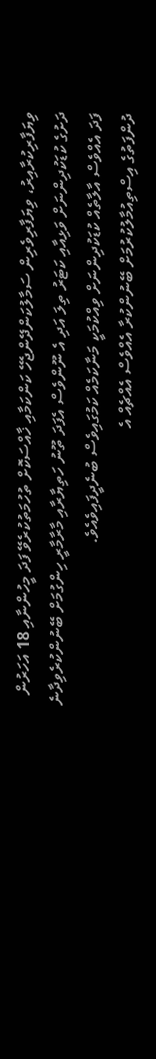ވިޔަފާރިކުރާއިރު، ވިޔަފާރިވެރިން ސަމާލުކަންދޭންޖެހޭ ކަންކަމާއި ޚާއްސަކޮށް ތުހުމަތުކުރެވޭ ފަދަ މީހުންނާއި 18 އަހަރުން ދަށުގެ ކުޑަކުދިންނަށް ވަޅިއާއި ކަޓަރު ތިލަ އަދި އެ ނޫންވެސް އެފަދަ ތޫނު ހަތިޔާރާއި މާރާމާރީ ހިންގުމަށް ބޭނުންކުރެވިދާނެ ފަދަ އެއްވެސް އާލާތެއް ކުޑަކުދިންނަށް ވިއްކުމަކީ މަނާކަމެއް ކަމުގައިވެސް ބުނެދީފައިވެއެވެ.
ދުންފަތުގެ އިސްތިއުމާލުކުރުމަށް ބޭނުންކުރާ އެއްވެސް އެއްޗެއް އެ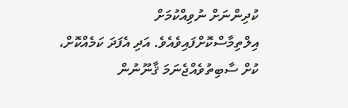ކުދިންނަށް ނުވިއްކުމަށް އިލްތިމާސްކޮށްފައިވެއެވެ. އަދި އެފަދަ ކަމެއްކޮށް، ކުށް ސާބިތުވެއްޖެނަމަ ޤާނޫނުން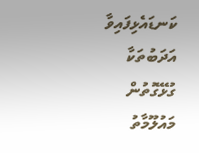ކަނޑައެޅިފައިވާ އަދަބުތަކާ ގުޅޭގޮތުން މައުލޫމާތު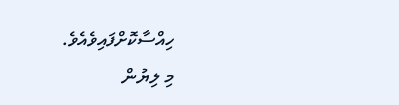ހިއްސާކޮށްފައިވެއެވެ.
މި ލިޔުން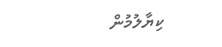ކިޔާލުމުން